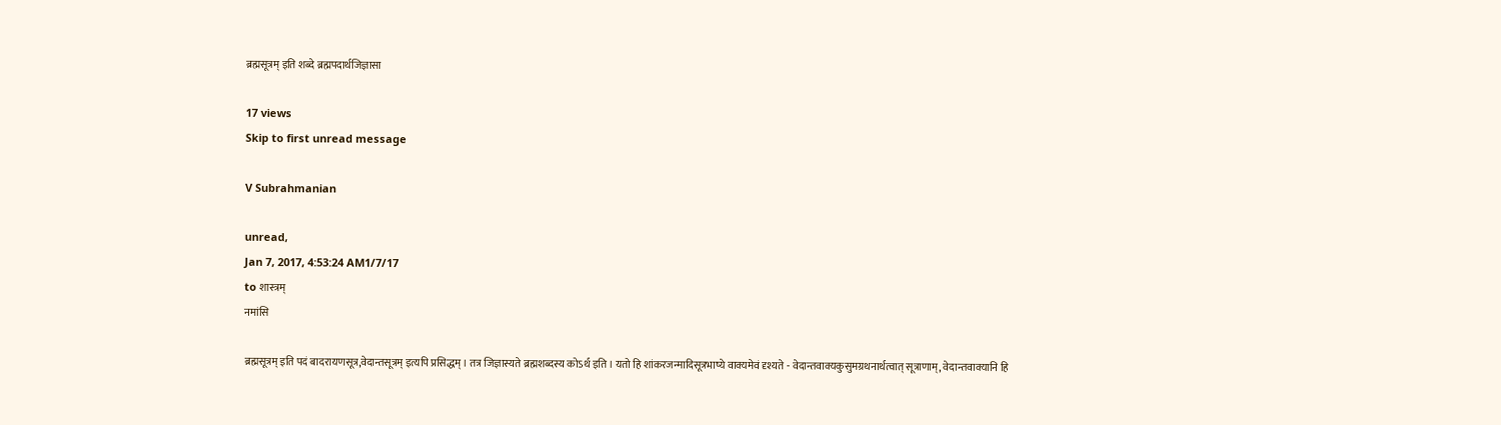ब्रह्मसूत्रम् इति शब्दे ब्रह्मपदार्थजिज्ञासा

17 views
Skip to first unread message

V Subrahmanian

unread,
Jan 7, 2017, 4:53:24 AM1/7/17
to शास्त्रम्
नमांसि

ब्रह्मसूत्रम् इति पदं बादरायणसूत्र,वेदान्तसूत्रम् इत्यपि प्रसिद्धम् । तत्र जिज्ञास्यते ब्रह्मशब्दस्य कोऽर्थ इति । यतो हि शांकरजन्मादिसूत्रभाष्ये वाक्यमेवं दृश्यते - वेदान्तवाक्यकुसुमग्रथनार्थत्वात् सूत्राणाम्, वेदान्तवाक्यानि हि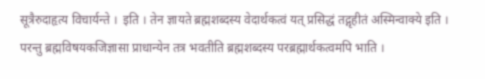सूत्रैरुदाहृत्य विचार्यन्ते ।  इति । तेन ज्ञायते ब्रह्मशब्दस्य वेदार्थकत्वं यत् प्रसिद्धं तद्गृहीतं अस्मिन्वाक्ये इति । परन्तु ब्रह्मविषयकजिज्ञासा प्राधान्येन तत्र भवतीति ब्रह्मशब्दस्य परब्रह्मार्थकत्वमपि भाति ।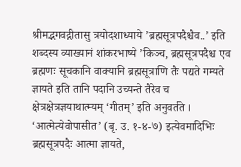श्रीमद्भगवद्गीतासु त्रयोदशाध्याये ’ब्रह्मसूत्रपदैश्चैव..’ इति शब्दस्य व्याख्यानं शांकरभाष्ये ’किञ्च, ब्रह्मसूत्रपदैश्च एव ब्रह्मणः सूचकानि वाक्यानि ब्रह्मसूत्राणि तैः पद्यते गम्यते ज्ञायते इति तानि पदानि उच्यन्ते तैरेव च क्षेत्रक्षेत्रज्ञयाथात्म्यम् ‘गीतम्’ इति अनुवर्तते । ‘आत्मेत्येवोपासीत’ (बृ. उ. १-४-७) इत्येवमादिभिः ब्रह्मसूत्रपदैः आत्मा ज्ञायते,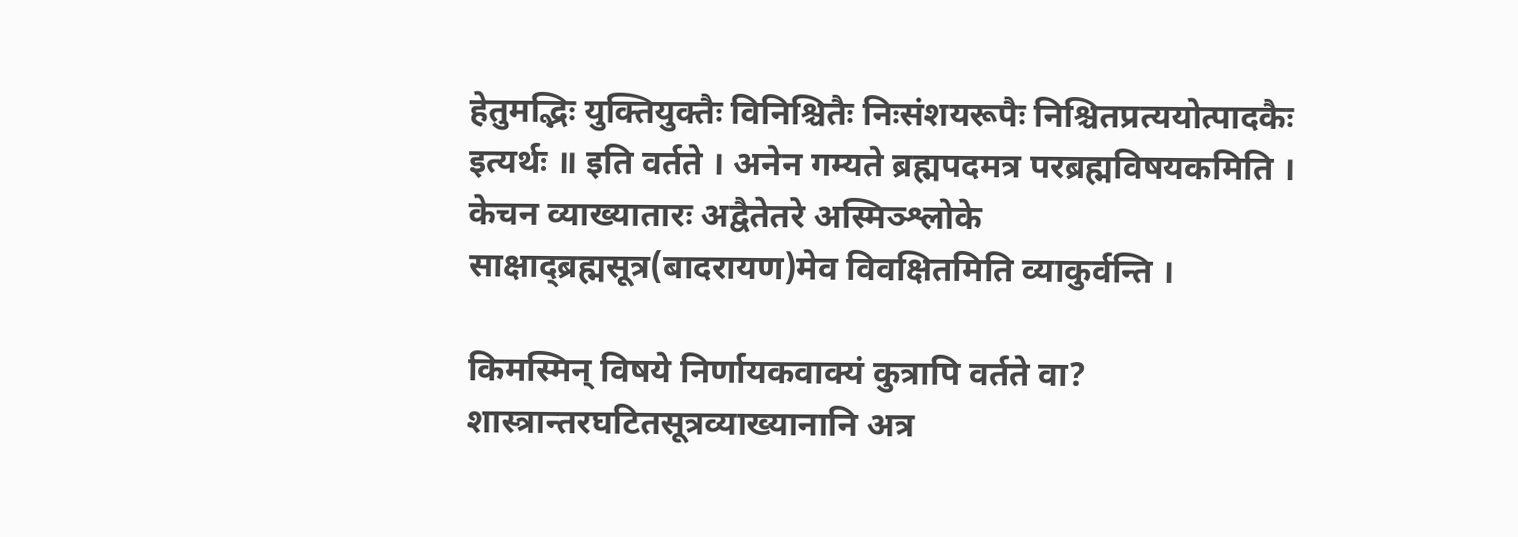हेतुमद्भिः युक्तियुक्तैः विनिश्चितैः निःसंशयरूपैः निश्चितप्रत्ययोत्पादकैः इत्यर्थः ॥ इति वर्तते । अनेन गम्यते ब्रह्मपदमत्र परब्रह्मविषयकमिति । केचन व्याख्यातारः अद्वैतेतरे अस्मिञ्श्लोके साक्षाद्ब्रह्मसूत्र(बादरायण)मेव विवक्षितमिति व्याकुर्वन्ति ।

किमस्मिन् विषये निर्णायकवाक्यं कुत्रापि वर्तते वा? शास्त्रान्तरघटितसूत्रव्याख्यानानि अत्र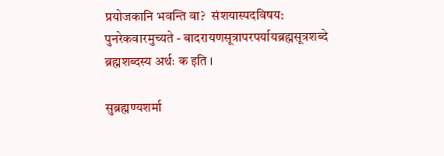प्रयोजकानि भवन्ति वा?  संशयास्पदविषय: पुनरेकवारमुच्यते - बादरायणसूत्रापरपर्यायब्रह्मसूत्रशब्दे ब्रह्मशब्दस्य अर्थः क इति ।

सुब्रह्मण्यशर्मा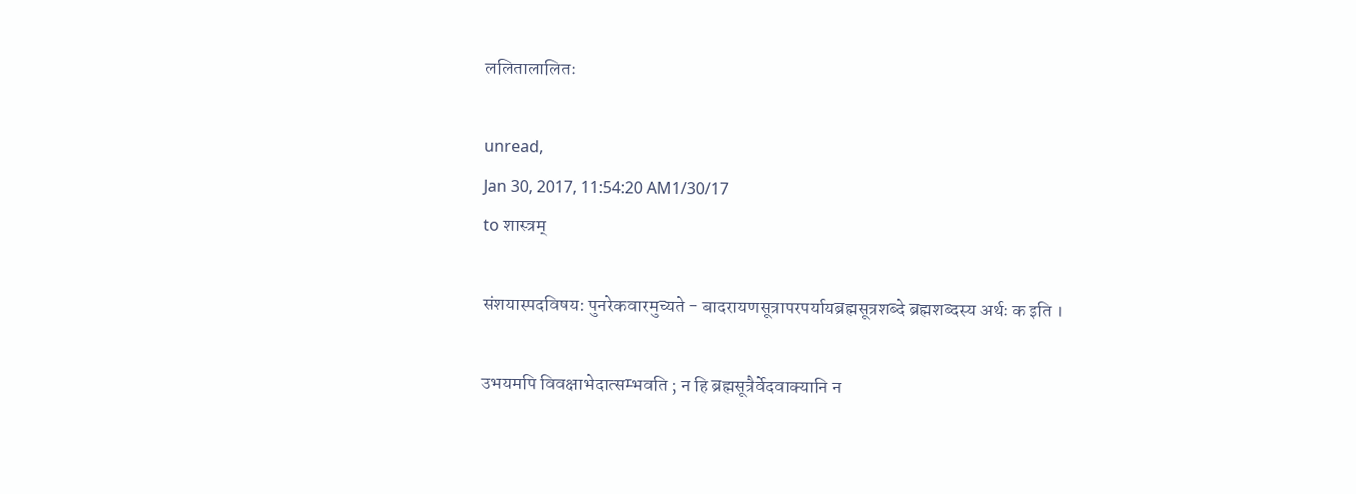ललितालालितः

unread,
Jan 30, 2017, 11:54:20 AM1/30/17
to शास्त्रम्

संशयास्पदविषय: पुनरेकवारमुच्यते - बादरायणसूत्रापरपर्यायब्रह्मसूत्रशब्दे ब्रह्मशब्दस्य अर्थः क इति ।

उभयमपि विवक्षाभेदात्सम्भवति ; न हि ब्रह्मसूत्रैर्वेदवाक्यानि न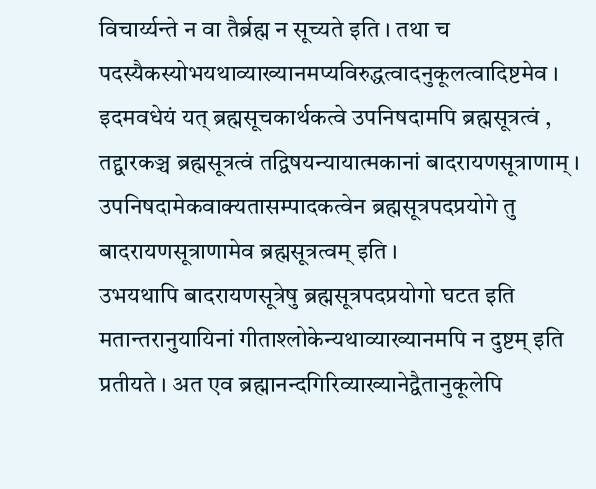विचार्य्यन्ते न वा तैर्ब्रह्म न सूच्यते इति । तथा च पदस्यैकस्योभयथाव्याख्यानमप्यविरुद्धत्वादनुकूलत्वादिष्टमेव ।
इदमवधेयं यत् ब्रह्मसूचकार्थकत्वे उपनिषदामपि ब्रह्मसूत्रत्वं , तद्द्वारकञ्च ब्रह्मसूत्रत्वं तद्विषयन्यायात्मकानां बादरायणसूत्राणाम् । उपनिषदामेकवाक्यतासम्पादकत्वेन ब्रह्मसूत्रपदप्रयोगे तु बादरायणसूत्राणामेव ब्रह्मसूत्रत्वम् इति ।
उभयथापि बादरायणसूत्रेषु ब्रह्मसूत्रपदप्रयोगो घटत इति मतान्तरानुयायिनां गीताश्लोकेन्यथाव्याख्यानमपि न दुष्टम् इति प्रतीयते । अत एव ब्रह्मानन्दगिरिव्याख्यानेद्वैतानुकूलेपि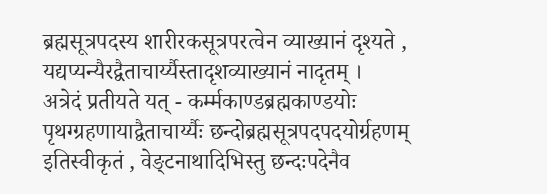ब्रह्मसूत्रपदस्य शारीरकसूत्रपरत्वेन व्याख्यानं दृश्यते , यद्यप्यन्यैरद्वैताचार्य्यैस्तादृशव्याख्यानं नादृतम् ।
अत्रेदं प्रतीयते यत् - कर्म्मकाण्डब्रह्मकाण्डयोः पृथग्ग्रहणायाद्वैताचार्य्यैः छन्दोब्रह्मसूत्रपदपदयोर्ग्रहणम् इतिस्वीकृतं , वेङ्टनाथादिभिस्तु छन्दःपदेनैव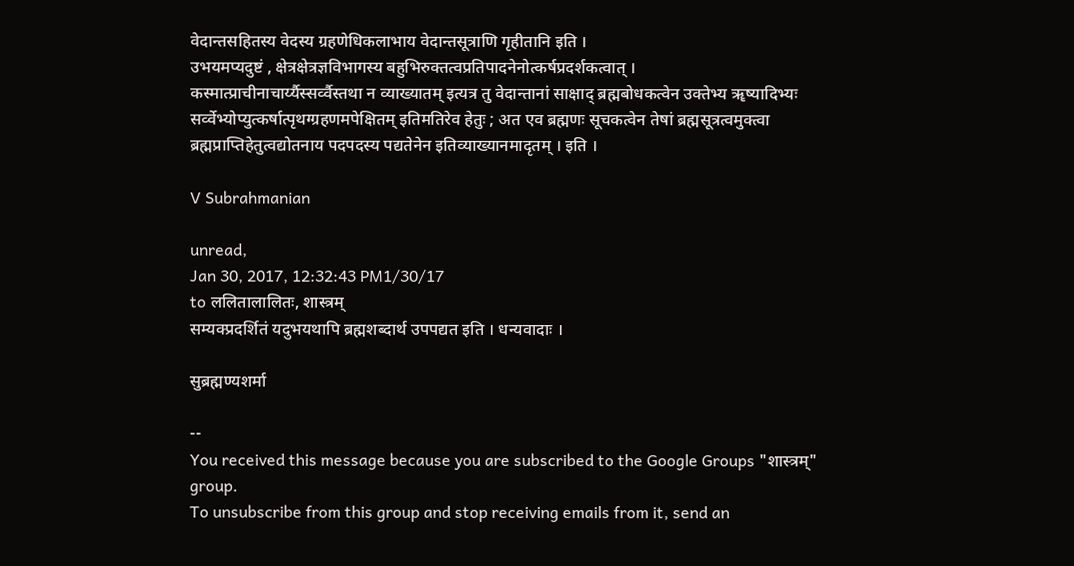वेदान्तसहितस्य वेदस्य ग्रहणेधिकलाभाय वेदान्तसूत्राणि गृहीतानि इति ।
उभयमप्यदुष्टं , क्षेत्रक्षेत्रज्ञविभागस्य बहुभिरुक्तत्वप्रतिपादनेनोत्कर्षप्रदर्शकत्वात् ।
कस्मात्प्राचीनाचार्य्यैस्सर्व्वैस्तथा न व्याख्यातम् इत्यत्र तु वेदान्तानां साक्षाद् ब्रह्मबोधकत्वेन उक्तेभ्य ॠष्यादिभ्यः सर्व्वेभ्योप्युत्कर्षात्पृथग्ग्रहणमपेक्षितम् इतिमतिरेव हेतुः ; अत एव ब्रह्मणः सूचकत्वेन तेषां ब्रह्मसूत्रत्वमुक्त्वा ब्रह्मप्राप्तिहेतुत्वद्योतनाय पदपदस्य पद्यतेनेन इतिव्याख्यानमादृतम् । इति ।

V Subrahmanian

unread,
Jan 30, 2017, 12:32:43 PM1/30/17
to ललितालालितः, शास्त्रम्
सम्यक्प्रदर्शितं यदुभयथापि ब्रह्मशब्दार्थ उपपद्यत इति । धन्यवादाः ।

सुब्रह्मण्यशर्मा

--
You received this message because you are subscribed to the Google Groups "शास्त्रम्" group.
To unsubscribe from this group and stop receiving emails from it, send an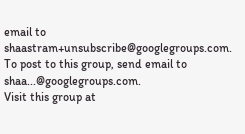email to shaastram+unsubscribe@googlegroups.com.
To post to this group, send email to shaa...@googlegroups.com.
Visit this group at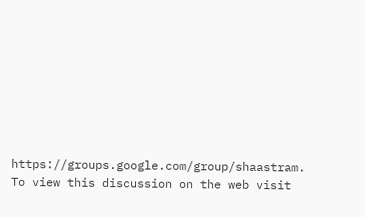https://groups.google.com/group/shaastram.
To view this discussion on the web visit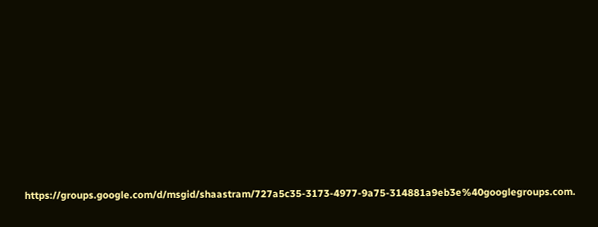https://groups.google.com/d/msgid/shaastram/727a5c35-3173-4977-9a75-314881a9eb3e%40googlegroups.com.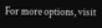For more options, visit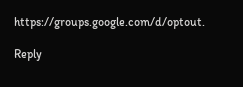https://groups.google.com/d/optout.

Reply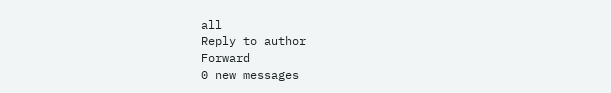all
Reply to author
Forward
0 new messages